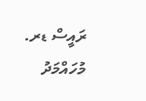ރައީސް ޑރ. މުހައްމަދު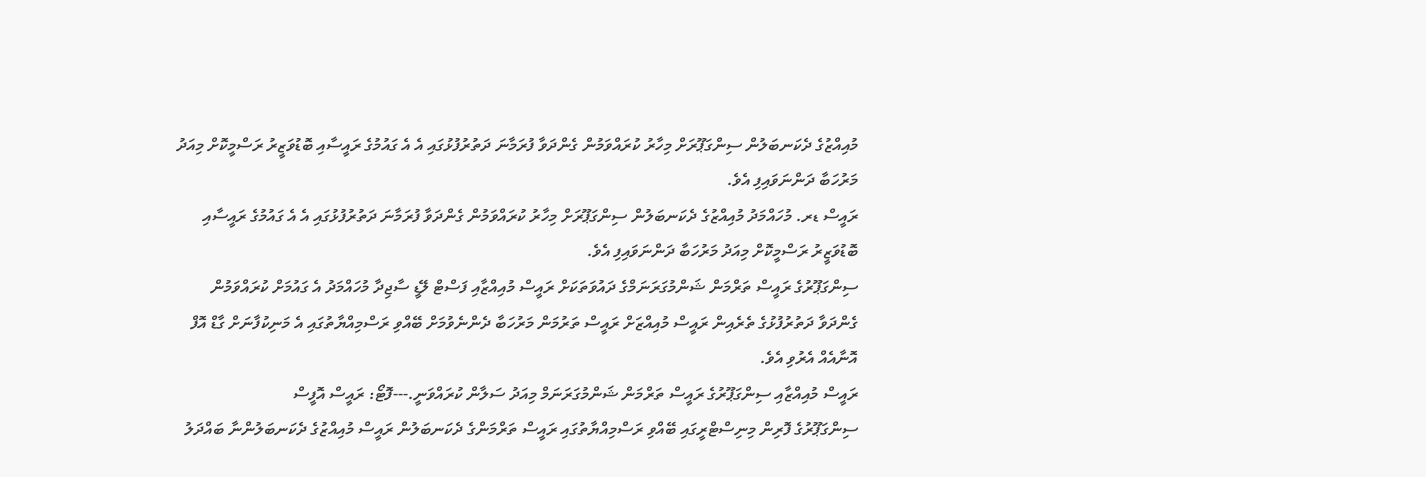މުއިއްޒުގެ ދެކަނބަލުން ސިންގަޕޫރަށް މިހާރު ކުރައްވަމުން ގެންދަވާ ފުރަމާނަ ދަތުރުފުޅުގައި އެ އެ ގައުމުގެ ރައީސާއި ބޮޑުވަޒީރު ރަސްމީކޮށް މިއަދު މަރުހަބާ ދަންނަވައިފި އެވެ.
ރައީސް ޑރ. މުހައްމަދު މުއިއްޒުގެ ދެކަނބަލުން ސިންގަޕޫރަށް މިހާރު ކުރައްވަމުން ގެންދަވާ ފުރަމާނަ ދަތުރުފުޅުގައި އެ އެ ގައުމުގެ ރައީސާއި ބޮޑުވަޒީރު ރަސްމީކޮށް މިއަދު މަރުހަބާ ދަންނަވައިފި އެވެ.
ސިންގަޕޫރުގެ ރައީސް ތަރްމަން ޝަންމުގަރަނަމްގެ ދައުވަތަކަށް ރައީސް މުއިއްޒާއި ފަސްޓް ލޭޑީ ސާޖިދާ މުހައްމަދު އެ ގައުމަށް ކުރައްވަމުން ގެންދަވާ ދަތުރުފުޅުގެ ތެރެއިން ރައީސް މުއިއްޒަށް ރައީސް ތަރުމަން މަރުހަބާ ދެންނެވުމަށް ބޭއްވި ރަސްމިއްޔާތުގައި އެ މަނިކުފާނަށް ގާޑް އޮފް އޮނާއެއް އެރުވި އެވެ.
ރައީސް މުއިއްޒާއި ސިންގަޕޫރުގެ ރައީސް ތަރްމަން ޝަންމުގަރަނަމް މިއަދު ސަލާން ކުރައްވަނީ.---ފޮޓޯ: ރައީސް އޮފީސް
ސިންގަޕޫރުގެ ފޮރިން މިނިސްޓްރީގައި ބޭއްވި ރަސްމިއްޔާތުގައި ރައީސް ތަރްމަންގެ ދެކަނބަލުން ރައީސް މުއިއްޒުގެ ދެކަނބަލުންނާ ބައްދަލު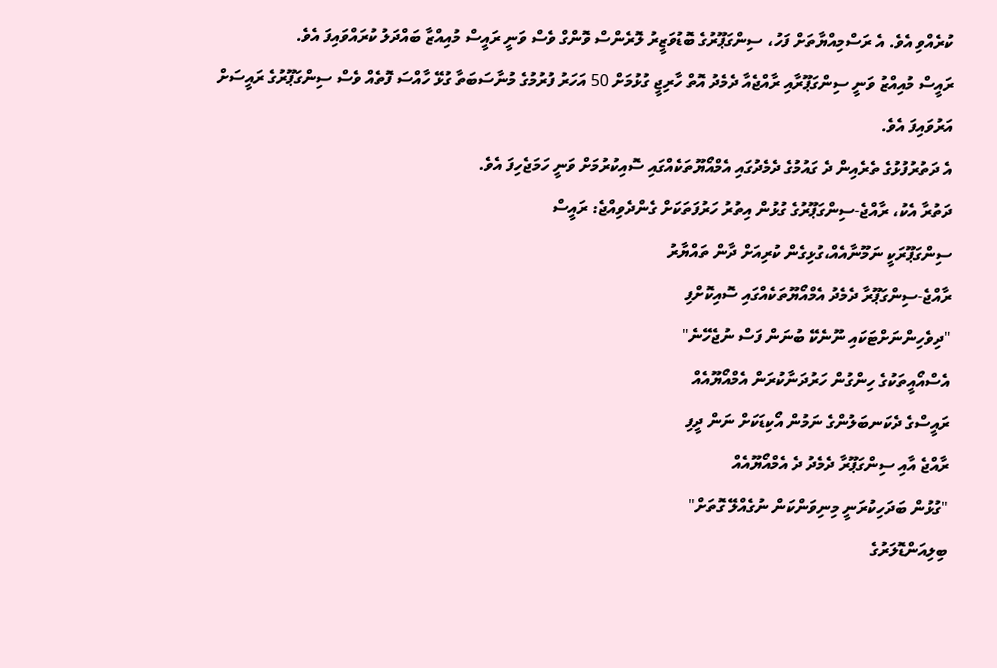ކުރެއްވި އެވެ. އެ ރަސްމިއްޔާތަށް ފަހު، ސިންގަޕޫރުގެ ބޮޑުވަޒީރު ލޮރެންސް ވޮންގް ވެސް ވަނީ ރައީސް މުއިއްޒާ ބައްދަލު ކުރައްވައިފަ އެވެ.
ރައީސް މުއިއްޒު ވަނީ ސިންގަޕޫރާއި ރާއްޖެއާ ދެމެދު އޮތް ހާރިޖީ ގުޅުމަށް 50 އަހަރު ފުރުމުގެ މުނާސަބަތާ ގުޅޭ ހާއްސަ ފޮތެއް ވެސް ސިންގަޕޫރުގެ ރައީސަށް އަރުވައިފަ އެވެ.
އެ ދަތުރުފުޅުގެ ތެރެއިން ދެ ގައުމުގެ ދެމެދުގައި އެމްއޯޔޫތަކެއްގައި ސޮއިކުރުމަށް ވަނީ ހަމަޖެހިފަ އެވެ.
ދަތުރާ އެކު، ރާއްޖެ-ސިންގަޕޫރުގެ ގުޅުން އިތުރު ހަރުފަތަކަށް ގެންދެވިއްޖެ: ރައީސް
ސިންގަޕޫރަކީ ނަމޫނާއެއް،ގުޅިގެން ކުރިއަށް ދާން ތައްޔާރު
ރާއްޖެ-ސިންގަޕޫރާ ދެމެދު އެމްއޯޔޫތަކެއްގައި ސޮއިކޮށްފި
"ދިވެހިންނަށްޓަކައި ނޫނެކޭ ބުނަން ފަސް ނުޖެހޭނެ"
އެސްއޯއީތަކުގެ ހިންގުން ހަރުދަނާކުރަން އެމްއޯޔޫއެއް
ރައީސްގެ ދެކަނބަލުންގެ ނަމުން އޯކިޑަކަށް ނަން ދީފި
ރާއްޖެ އާއި ސިންގަޕޫރާ ދެމެދު ދެ އެމްއޯޔޫއެއް
"ގުޅުން ބަދަހިކުރަނީ މިނިވަންކަން ނުގެއްލޭ ގޮތަށް"
ބިލިއަންޑޮލަރުގެ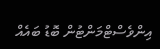އިންވެސްޓްމަންޓުން ބޮޑު ބައެއް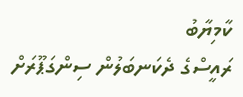ކާމިޔާބު
ރައީސްގެ ދެކަނބަލުން ސިންގަޕޫރަށް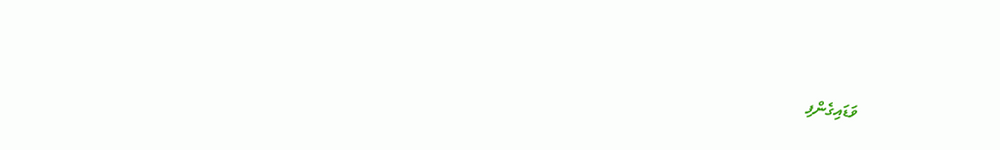ވަޑައިގެންފި